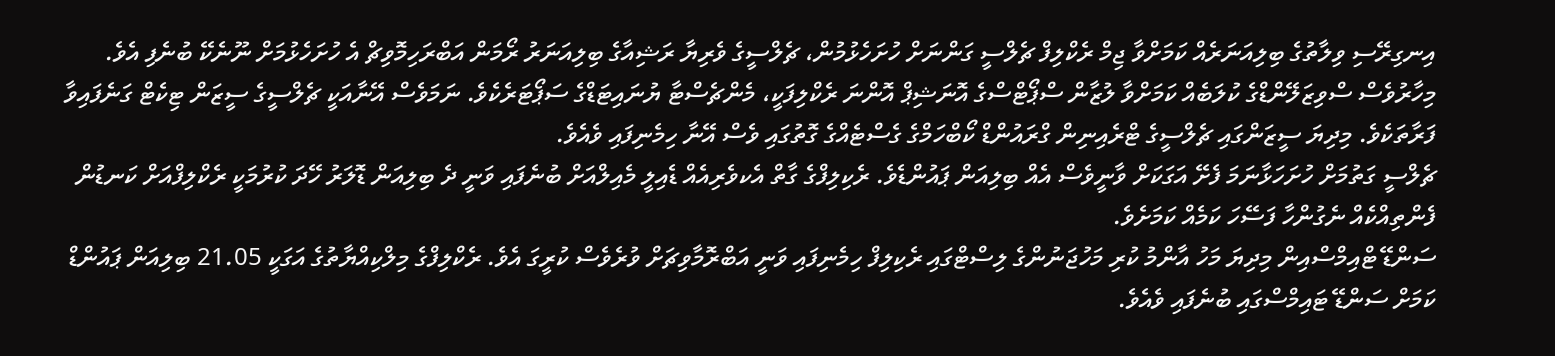އިނގިރޭސި ވިލާތުގެ ބިލިއަނަރެއް ކަމަށްވާ ޖިމް ރެކްލިފް ޗެލްސީ ގަންނަށް ހުށަހެޅުމުން، ޗެލްސީގެ ވެރިޔާ ރަޝިއާގެ ބިލިއަނަރު ރޯމަން އަބްރަހިމޮވިޗް އެ ހުށަހެޅުމަށް ނޫނެކޭ ބުނެފި އެވެ.
މިހާރުވެސް ސްވިޒަލޭންޑްގެ ކުލަބެއް ކަމަށްވާ ލުޒާން ސްޕޯޓްސްގެ އޮނަޝިޕް އޮންނަ ރެކްލިފަކީ، މެންޗެސްޓާ ޔުނައިޓަޑްގެ ސަޕޯޓަރެކެވެ. ނަމަވެސް އޭނާއަކީ ޗެލްސީގެ ސީޒަން ޓިކެޓް ގަނެފައިވާ ފަރާތަކެވެ. މިދިޔަ ސީޒަންގައި ޗެލްސީގެ ޓްރެއިނިން ގްރައުންޑް ކޯބްހަމްގެ ގެސްޓެއްގެ ގޮތުގައި ވެސް އޭނާ ހިމެނިފައި ވެއެވެ.
ޗެލްސީ ގަތުމަށް ހުށަހަޅާނަމަ ފެށޭ އަގަކަށް ވާނީވެސް އެއް ބިލިއަން ޕައުންޑެވެ. ރެކިލިފްގެ ގާތް އެކވެރިއެއް ޑެއިލީ މެއިލްއަށް ބުނެފައި ވަނީ ދެ ބިލިއަން ޑޮލަރު ހޭދަ ކުރުމަކީ ރެކްލިފްއަށް ކަނޑުން ފެންތިއްކެއް ނެގުންހާ ފަސޭހަ ކަމެއް ކަމަށެވެ.
ސަންޑޭ ޓްއިމްސްއިން މިދިޔަ މަހު އާންމު ކުރި މަހުޖަނުންގެ ލިސްޓްގައި ރެކިލިފް ހިމެނިފައި ވަނީ އަބްރޮމާވިޗަށް ވުރެވެސް ކުރީގަ އެވެ. ރެކްލިފްގެ މިލްކިއްޔާތުގެ އަގަކީ 21.05 ބިލިއަން ޕައުންޑް ކަމަށް ސަންޑޭ ޓައިމްސްގައި ބުނެފައި ވެއެވެ.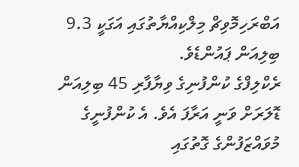އަބްރަހިމޮވިޗް މިލްކިއްޔާތުގައި އަގަކީ 9.3 ބިލިއަން ޕައުންޑެވެ.
ރެކްލިފްގެ ކުންފުނިގެ ވިޔާފާރި 45 ބިލިއަން ޑޮލަރަށް ވަނީ އަރާފަ އެވެ. އެ ކުންފުނީގެ މުވައްޒަފުންގެ ގޮތުގައި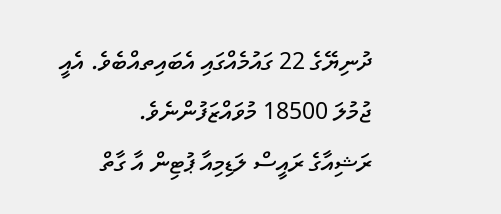ދުނިޔޭގެ 22 ގައުމެއްގައި އެބައިތއްބެވެ. އެއީ ޖުމުލަ 18500 މުވައްޒަފުންނެވެ.
ރަޝިއާގެ ރައީސް ލަޑިމިއާ ޕުޓިން އާ ގާތް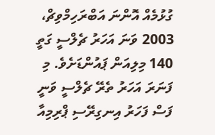ގުޅުމެއް އޮންނަ އަބްރަހިމްވިޗް، 2003 ވަނަ އަހަރު ޗެލްސީ ގަތީ 140 މިލިއަން ޕައުންޑަށެވެ. މި ފަނަރަ އަހަރު ތެރޭ ޗެލްސީ ވަނީ ފަސް ފަހަރު އިނގިރޭސި ޕްރިމިއާ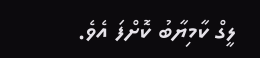ލީގް ކާމިޔާބު ކޮށްފަ އެވެ.